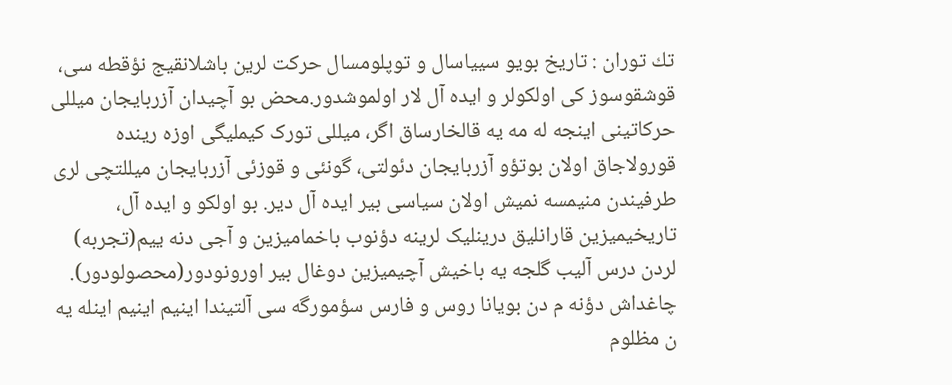تك توران : تاریخ بویو سییاسال و توپلومسال حرکت لرین باشلانقیج نؤقطه سی، قوشقوسوز کی اولکولر و ایده آل لار اولموشدور.محض بو آچیدان آزربایجان میللی حرکاتینی اینجه له مه یه قالخارساق اگر، میللی تورک کیملیگی اوزه رینده قورولاجاق اولان بوتؤو آزربایجان دئولتی، گونئی و قوزئی آزربایجان میللتچی لری طرفیندن منیمسه نمیش اولان سیاسی بیر ایده آل دیر. بو اولکو و ایده آل، تاریخیمیزین قارانلیق درینلیک لرینه دؤنوب باخمامیزین و آجی دنه ییم(تجربه) لردن درس آلیب گلجه یه باخیش آچیمیزین دوغال بیر اورونودور(محصولودور). چاغداش دؤنه م دن بویانا روس و فارس سؤمورگه سی آلتیندا اینیم اینیم اینله یه ن مظلوم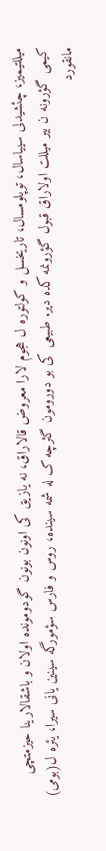میللتیمیز، چئشیدلی سییاسال، توپلومسال، تاریخسل و کولتوره ل هجوم لارا معروض قالاراق، نه یازیق کی اونون بونون گودومونده اولان و باشقالارینا حیزمتچی کیمی گؤرونه ن بیر میللت اولاراق قبول گؤرونمه کده دیر. طبیعی کی بو دورومون گئرچه ک له شمه سینده، روس و فارس سؤمورگه سینین یانی سیرا، یئره ل(بومی) مانقورد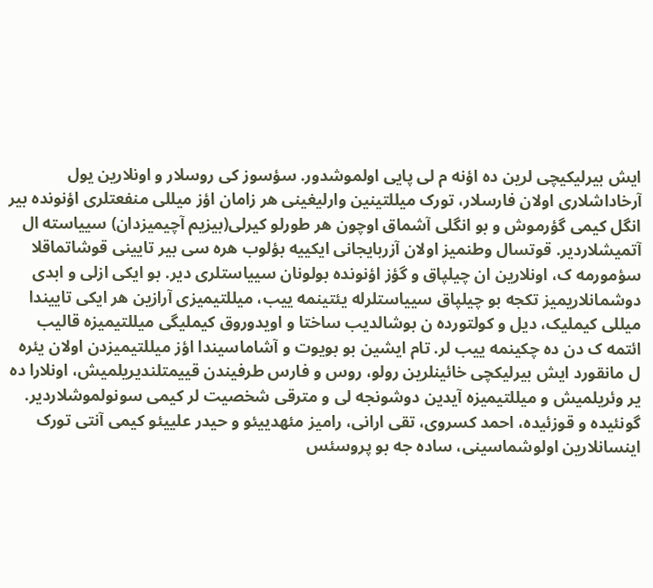ایش بیرلیکیچی لرین ده اؤنه م لی پایی اولموشدور. سؤسوز کی روسلار و اونلارین یول آرخاداشلاری اولان فارسلار، تورک میللتینین وارلیغینی هر زامان اؤز میللی منفعتلری اؤنونده بیر انگل کیمی گؤرموش و بو انگلی آشماق اوچون هر طورلو کیرلی(بیزیم آچیمیزدان) سییاسته ال آتمیشلاردیر. قوتسال وطنمیز اولان آزربایجانی ایکییه بؤلوب هره سی بیر تایینی قوشاتماقلا سؤمورمه ک، اونلارین ان چیلپاق و گؤز اؤنونده بولونان سییاستلری دیر. بو ایکی ازلی و ابدی دوشمانلاریمیز تکجه بو چیلپاق سییاستلرله یئتینمه ییب، میللتیمیزی آرازین هر ایکی تاییندا میللی کیملیک، دیل و کولتورده ن بوشالدیب ساختا و اویدوروق کیملیگی میللتیمیزه قالیب ائتمه ک دن ده چکینمه ییب لر. تام ایشین بو بویوت و آشاماسیندا اؤز میللتیمیزدن اولان یئره ل مانقورد ایش بیرلیکچی خائینلرین رولو، روس و فارس طرفیندن قییمتلندیریلمیش، اونلارا ده یر وئریلمیش و میللتیمیزه آیدین دوشونجه لی و مترقی شخصیت لر کیمی سونولموشلاردیر. گونئیده و قوزئیده، احمد کسروی، تقی ارانی، رامیز مئهدییئو و حیدر علییئو کیمی آنتی تورک اینسانلارین اولوشماسینی، ساده جه بو پروسئس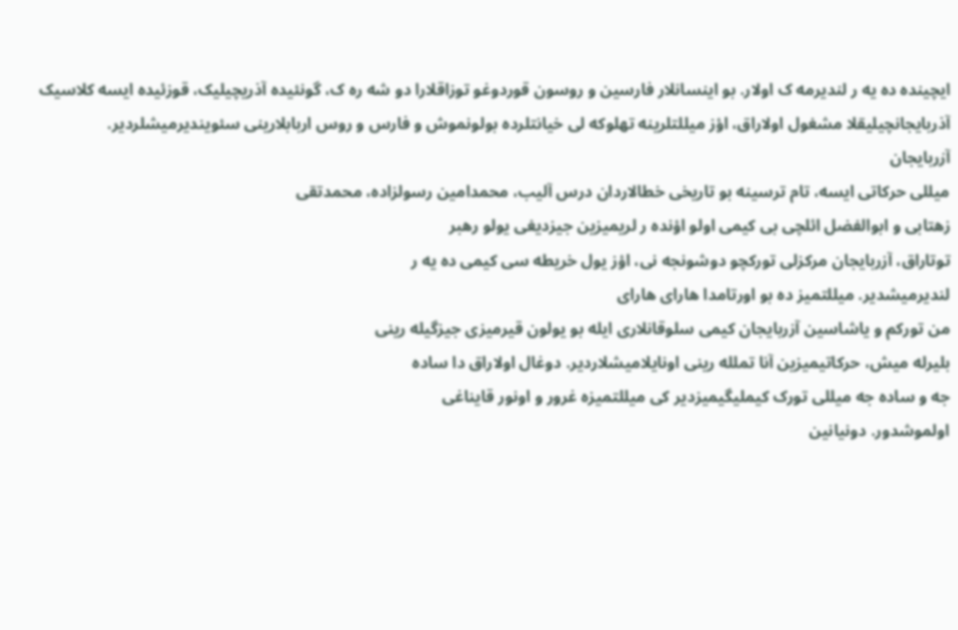ایچینده ده یه ر لندیرمه ک اولار. بو اینسانلار فارسین و روسون قوردوغو توزاقلارا دو شه ره ک، گونئیده آذریچیلیک، قوزئیده ایسه کلاسیک آذربایجانچیلیقلا مشغول اولاراق، اؤز میللتلرینه تهلوکه لی خیانتلرده بولونموش و فارس و روس اربابلارینی سئویندیرمیشلردیر.
آزربایجان
میللی حرکاتی ایسه، تام ترسینه بو تاریخی خطالاردان درس آلیب، محمدامین رسولزاده، محمدتقی
زهتابی و ابوالفضل ائلچی بی کیمی اولو اؤنده ر لریمیزین جیزدیغی یولو رهبر
توتاراق، آزربایجان مرکزلی تورکچو دوشونجه نی، اؤز یول خریطه سی کیمی ده یه ر
لندیرمیشدیر. میللتمیز ده بو اورتامدا هارای هارای
من تورکم و یاشاسین آزربایجان کیمی سلوقانلاری ایله بو یولون قیرمیزی جیزگیله رینی
بلیرله میش، حرکاتیمیزین آنا تملله رینی اونایلامیشلاردیر. دوغال اولاراق دا ساده
جه و ساده جه میللی تورک کیملیگیمیزدیر کی میللتمیزه غرور و اونور قایناغی
اولموشدور. دونیانین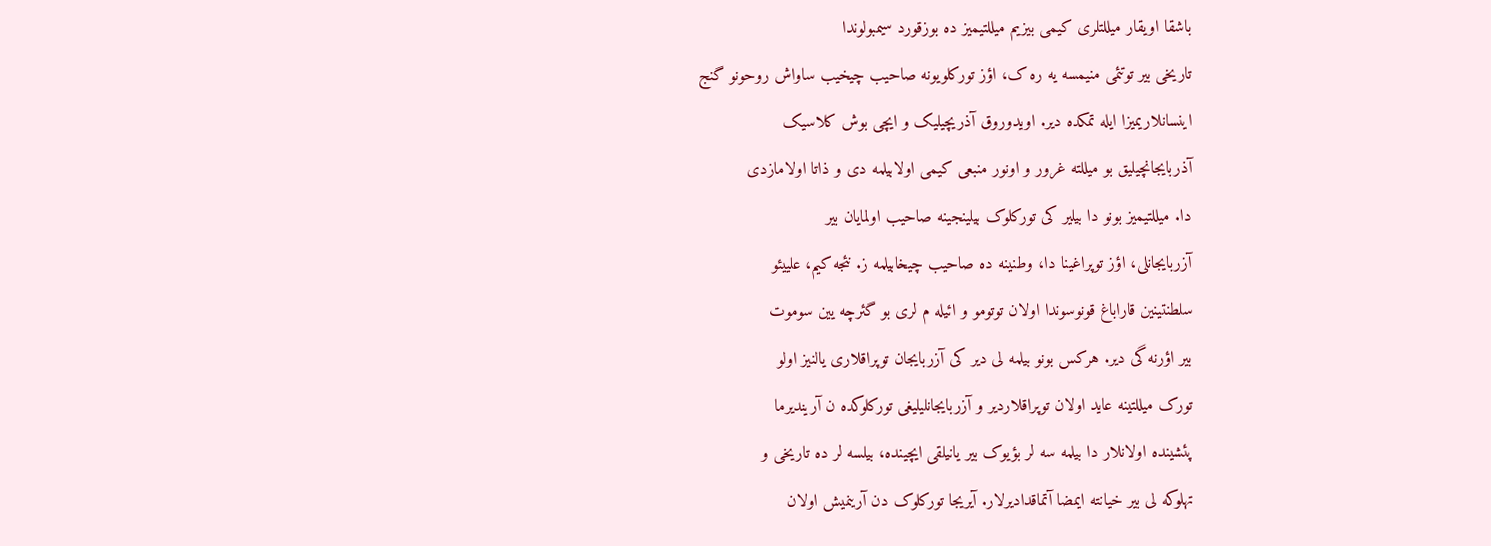باشقا اویقار میللتلری کیمی بیزیم میللتیمیز ده بوزقورد سیمبولوندا
تاریخی بیر توتئمی منیمسه یه ره ک، اؤز تورکلویونه صاحیب چیخیب ساواش روحونو گنج
اینسانلاریمیزا ایله تمکده دیر. اویدوروق آذریچیلیک و ایچی بوش کلاسیک
آذربایجانچیلیق بو میللته غرور و اونور منبعی کیمی اولابیلمه دی و ذاتا اولامازدی
دا. میللتیمیز بونو دا بیلیر کی تورکلوک بیلینجینه صاحیب اولمایان بیر
آزربایجانلی، اؤز توپراغینا دا، وطنینه ده صاحیب چیخابیلمه ز. نئجه کیم، علییئو
سلطنتینین قاراباغ قونوسوندا اولان توتومو و ائیله م لری بو گئرچه یین سوموت
بیر اؤرنه گی دیر. هرکس بونو بیلمه لی دیر کی آزربایجان توپراقلاری یالنیز اولو
تورک میللتینه عاید اولان توپراقلاردیر و آزربایجانلیلیغی تورکلوکده ن آریندیرما
پئشینده اولانلار دا بیلمه سه لر بؤیوک بیر یانیلقی ایچینده، بیلسه لر ده تاریخی و
تهلوکه لی بیر خیانته ایمضا آتماقدادیرلار. آیریجا تورکلوک دن آرینمیش اولان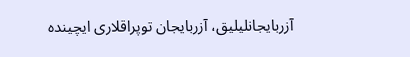آزربایجانلیلیق، آزربایجان توپراقلاری ایچینده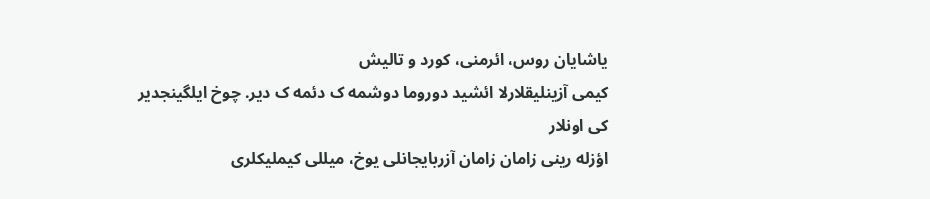یاشایان روس، ائرمنی، کورد و تالیش
کیمی آزینلیقلارلا ائشید دوروما دوشمه ک دئمه ک دیر. چوخ ایلگینجدیر کی اونلار
اؤزله رینی زامان زامان آزربایجانلی یوخ، میللی کیملیکلری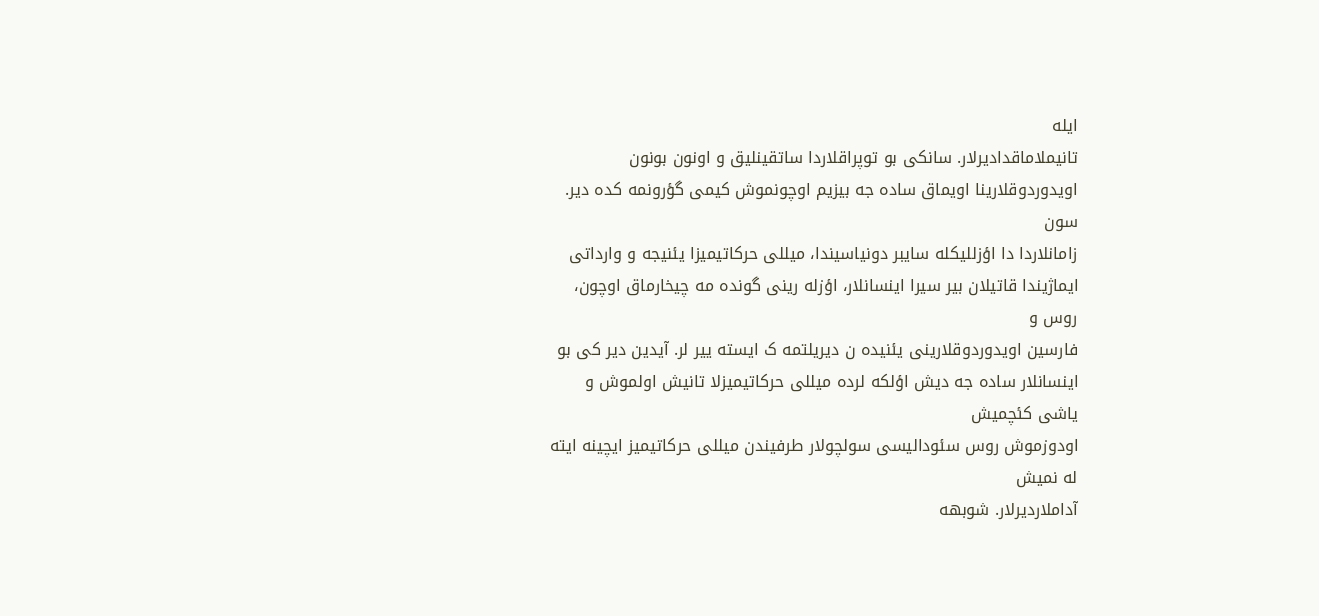ایله
تانیملاماقدادیرلار. سانکی بو توپراقلاردا ساتقینلیق و اونون بونون
اویدوردوقلارینا اویماق ساده جه بیزیم اوچونموش کیمی گؤرونمه کده دیر.
سون
زامانلاردا دا اؤزللیکله سایبر دونیاسیندا، میللی حرکاتیمیزا یئنیجه و وارداتی
ایماژیندا قاتیلان بیر سیرا اینسانلار، اؤزله رینی گونده مه چیخارماق اوچون، روس و
فارسین اویدوردوقلارینی یئنیده ن دیریلتمه ک ایسته ییر لر. آیدین دیر کی بو
اینسانلار ساده جه دیش اؤلکه لرده میللی حرکاتیمیزلا تانیش اولموش و یاشی کئچمیش
اودوزموش روس سئودالیسی سولچولار طرفیندن میللی حرکاتیمیز ایچینه ایته له نمیش
آداملاردیرلار. شوبهه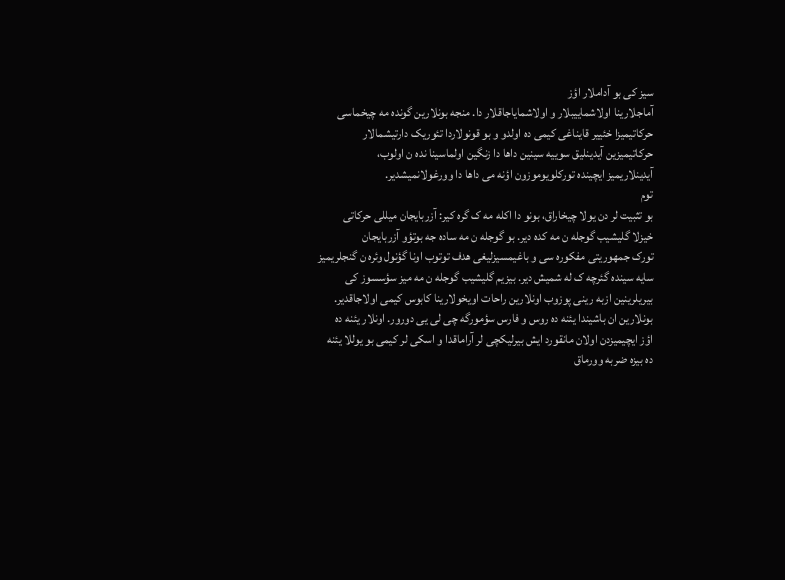سیز کی بو آداملار اؤز
آماجلارینا اولاشماییبلار و اولاشمایاجاقلار دا. منجه بونلارین گونده مه چیخماسی
حرکاتیمیزا خئییر قایناغی کیمی ده اولدو و بو قونولاردا تئوریک دارتیشمالار
حرکاتیمیزین آیدینلیق سوییه سینین داها دا زنگین اولماسینا نده ن اولوب،
آیدینلاریمیز ایچینده تورکلویوموزون اؤنه می داها دا وورغولانمیشدیر.
توم
بو تثبیت لر دن یولا چیخاراق، بونو دا اکله مه ک گره کیر: آزربایجان میللی حرکاتی
خیزلا گلیشیب گوجله ن مه کده دیر. بو گوجله ن مه ساده جه بوتؤو آزربایجان
تورک جمهوریتی مفکوره سی و باغیمسیزلیغی هدف توتوب اونا گؤنول وئره ن گنجلریمیز
سایه سینده گئرچه ک له شمیش دیر. بیزیم گلیشیب گوجله ن مه میز سؤسسوز کی
بیریلرینین ازبه رینی پوزوب اونلارین راحات اویخولارینا کابوس کیمی اولاجاقدیر.
بونلارین ان باشیندا یئنه ده روس و فارس سؤمورگه چی لی یی دورور. اونلار یئنه ده
اؤز ایچیمیزدن اولان مانقورد ایش بیرلیکچی لر آراماقدا و اسکی لر کیمی بو یوللا یئنه
ده بیزه ضربه وورماق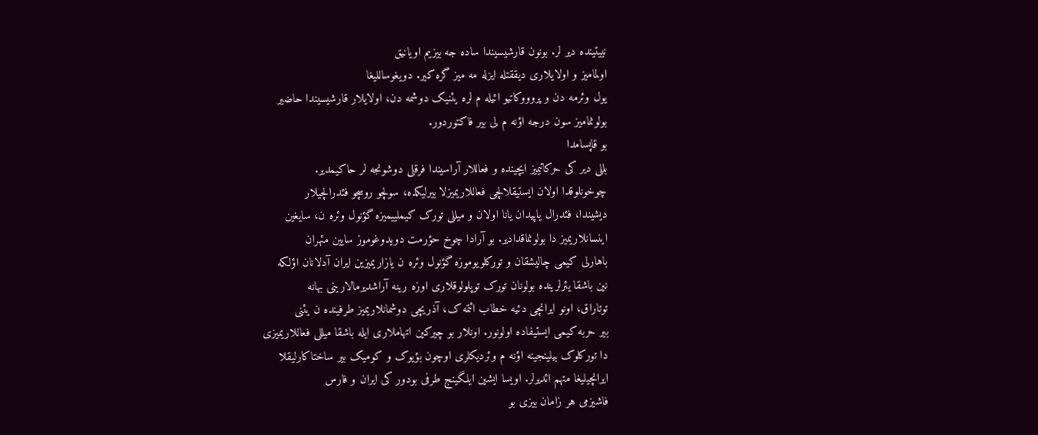نییتینده دیر لر. بونون قارشیسیندا ساده جه بیزیم اویانیق
اولمامیز و اولایلاری دیققتله ایزله مه میز گره کیر. دویغوساللیغا
یول وئرمه دن و پروووکاتیو ائیله م لره یئنیک دوشمه دن، اولایلار قارشیسیندا حاضیر
بولونمامیز سون درجه اؤنه م لی بیر فاکتوردور.
بو قاپسامدا
بللی دیر کی حرکاتیمیز ایچینده و فعاللار آراسیندا فرقلی دوشونجه لر حاکیمدیر.
چوخونلوقدا اولان ایستیقلالچی فعاللاریمیزلا بیرلیکده، سولچو روسچو فئدرالچیلار
دیشیندا، فئدرال یاپیدان یانا اولان و میللی تورک کیملییمیزه گؤنول وئره ن، سایغین
اینسانلاریمیز دا بولونماقدادیر. بو آرادا چوخ حؤرمت دویدوغوموز سایین مئهران
باهارلی کیمی چالیشقان و تورکلویوموزه گؤنول وئره ن یازاریمیزین ایران آدلانان اؤلکه
نین باشقا یئرلرینده بولونان تورک توپلولوقلاری اوزه رینه آراشدیرمالارینی بهانه
توتاراق، اونو ایرانچی دئیه خطاب ائتمه ک، آذریچی دوشمانلاریمیز طرفینده ن یئنی
بیر حربه کیمی ایستیفاده اولونور. اونلار بو چیرکین اتهاملاری ایله باشقا میللی فعاللاریمیزی
دا تورکلوک بیلینجینه اؤنه م وئردیکلری اوچون بؤیوک و کومیک بیر ساختاکارلیقلا
ایرانچیلیغا متهم ائدیرلر. اویسا ایشین ایلگینج طرفی بودور کی ایران و فارس
فاشیزمی هر زامان بیزی بو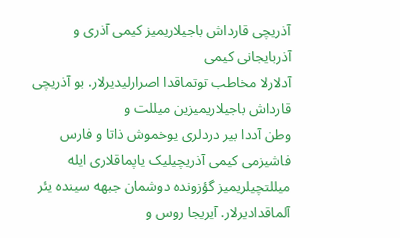آذریچی قارداش باجیلاریمیز کیمی آذری و آذربایجانی کیمی
آدلارلا مخاطب توتماقدا اصرارلیدیرلار. بو آذریچی قارداش باجیلاریمیزین میللت و
وطن آددا بیر دردلری یوخموش ذاتا و فارس فاشیزمی کیمی آذریچیلیک یاپماقلاری ایله
میللتچیلریمیز گؤزونده دوشمان جبهه سینده یئر آلماقدادیرلار. آیریجا روس و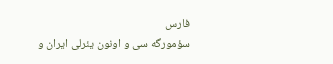فارس
سؤمورگه سی و اونون یئرلی ایران و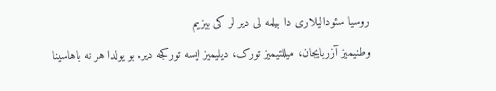روسیا سئودالیلاری دا بیلمه لی دیر لر کی بیزیم
وطنیمیز آزربایجان، میللتیمیز تورک، دیلیمیز ایسه تورکجه دیر. بو یولدا هر نه باهاسینا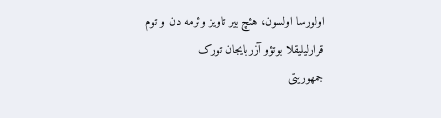اولورسا اولسون، هئچ بیر تاویز وئرمه دن و توم قرارلیلیقلا بوتؤو آزربایجان تورک
جمهوریتی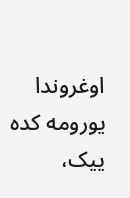اوغروندا یورومه کده ییک،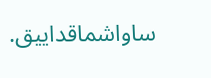ساواشماقداییق.